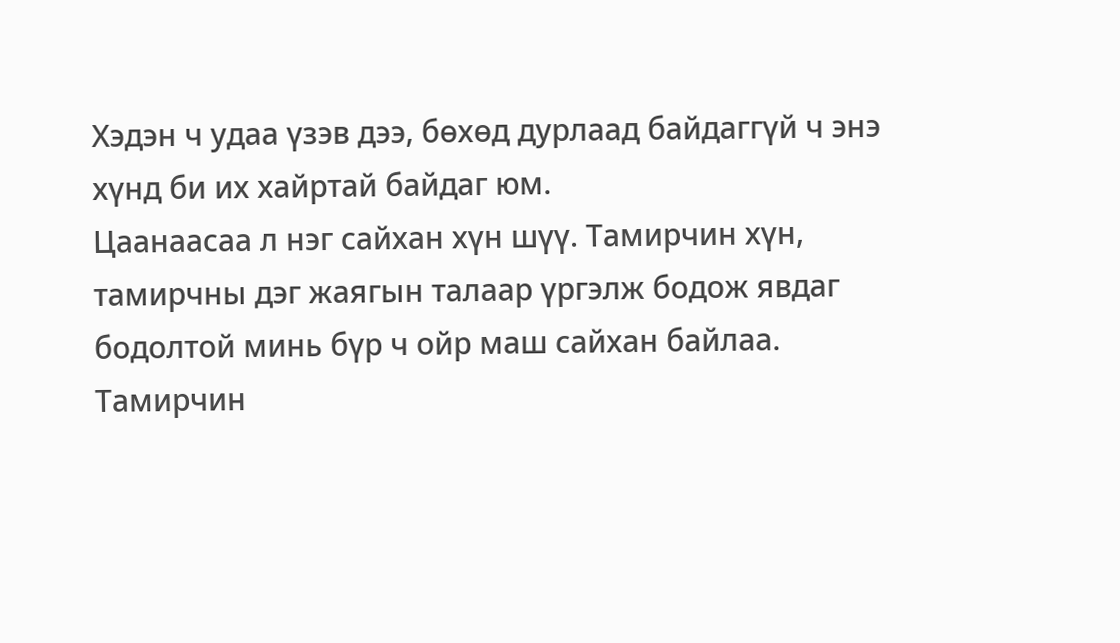Хэдэн ч удаа үзэв дээ, бөхөд дурлаад байдаггүй ч энэ хүнд би их хайртай байдаг юм.
Цаанаасаа л нэг сайхан хүн шүү. Тамирчин хүн, тамирчны дэг жаягын талаар үргэлж бодож явдаг бодолтой минь бүр ч ойр маш сайхан байлаа. Тамирчин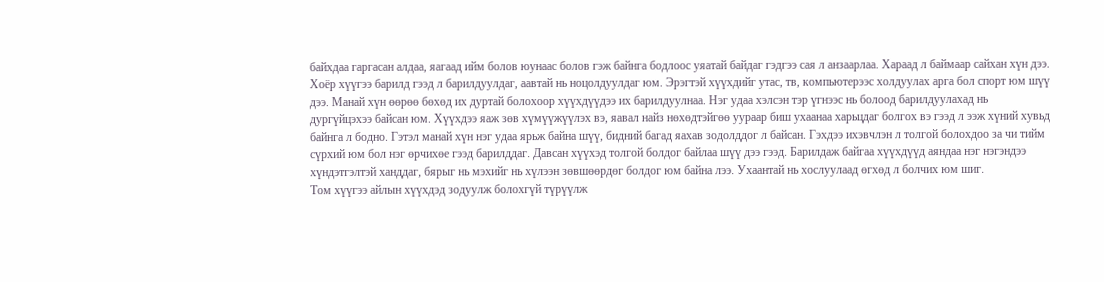байхдаа гаргасан алдаа, яагаад ийм болов юунаас болов гэж байнга бодлоос уяатай байдаг гэдгээ сая л анзаарлаа. Хараад л баймаар сайхан хүн дээ. Хоёр хүүгээ барилд гээд л барилдуулдаг, аавтай нь ноцолдуулдаг юм. Эрэгтэй хүүхдийг утас, тв, компьютерээс холдуулах арга бол спорт юм шүү дээ. Манай хүн өөрөө бөхөд их дуртай болохоор хүүхдүүдээ их барилдуулнаа. Нэг удаа хэлсэн тэр үгнээс нь болоод барилдуулахад нь дургүйцэхээ байсан юм. Хүүхдээ яаж зөв хүмүүжүүлэх вэ, яавал найз нөхөдтэйгөө уураар биш ухаанаа харьцдаг болгох вэ гээд л ээж хүний хувьд байнга л бодно. Гэтэл манай хүн нэг удаа ярьж байна шүү, бидний багад яахав зодолддог л байсан. Гэхдээ ихэвчлэн л толгой болохдоо за чи тийм сүрхий юм бол нэг өрчихөе гээд барилддаг. Давсан хүүхэд толгой болдог байлаа шүү дээ гээд. Барилдаж байгаа хүүхдүүд аяндаа нэг нэгэндээ хүндэтгэлтэй ханддаг, бярыг нь мэхийг нь хүлээн зөвшөөрдөг болдог юм байна лээ. Ухаантай нь хослуулаад өгхөд л болчих юм шиг.
Том хүүгээ айлын хүүхдэд зодуулж болохгүй түрүүлж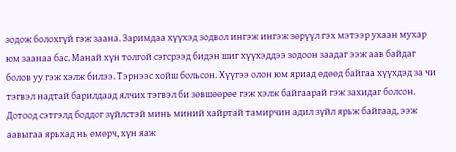зодож болохгүй гэж заана. Заримдаа хүүхэд зодвол ингэж ингэж зөрүүл гэх мэтээр ухаан мухар юм заанаа бас. Манай хүн толгой сэгсрээд бидэн шиг хүүхэддээ зодоон заадаг ээж аав байдаг болов уу гэж хэлж билээ. Тэрнээс хойш больсон. Хүүгээ олон юм яриад өдөөд байгаа хүүхдэд за чи тэгвэл надтай барилдаад ялчих тэгвэл би зөвшөөрөе гэж хэлж байгаарай гэж захидаг болсон.
Дотоод сэтгэлд боддог зүйлстэй минь миний хайртай тамирчин адил зүйл ярьж байгаад, ээж аавыгаа ярьхад нь өмөрч, хүн яаж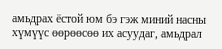амьдрах ёстой юм бэ гэж миний насны хүмүүс өөрөөсөө их асуудаг, амьдрал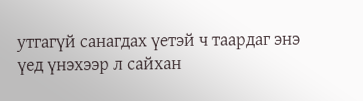утгагүй санагдах үетэй ч таардаг энэ үед үнэхээр л сайхан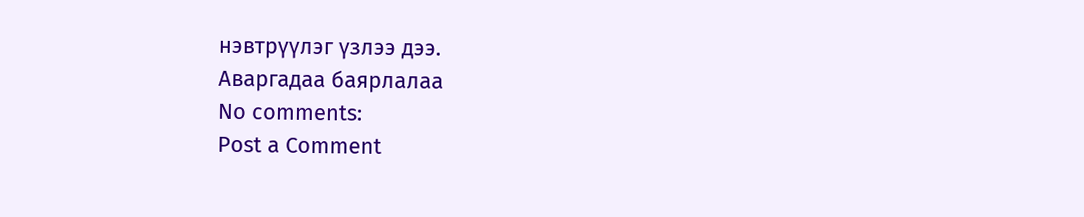нэвтрүүлэг үзлээ дээ.
Аваргадаа баярлалаа
No comments:
Post a Comment